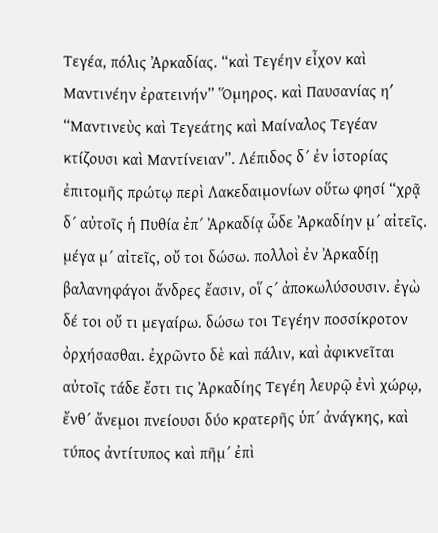Τεγέα, πόλις Ἀρκαδίας. “καὶ Τεγέην εἶχον καὶ Μαντινέην ἐρατεινήν” Ὅμηρος. καὶ Παυσανίας ηʹ “Μαντινεὺς καὶ Τεγεάτης καὶ Μαίναλος Τεγέαν κτίζουσι καὶ Μαντίνειαν”. Λέπιδος δ´ ἐν ἱστορίας ἐπιτομῆς πρώτῳ περὶ Λακεδαιμονίων οὕτω φησί “χρᾷ δ´ αὐτοῖς ἡ Πυθία ἐπ´ Ἀρκαδίᾳ ὧδε Ἀρκαδίην μ´ αἰτεῖς. μέγα μ´ αἰτεῖς, οὔ τοι δώσω. πολλοὶ ἐν Ἀρκαδίῃ βαλανηφάγοι ἄνδρες ἔασιν, οἵ ς´ ἀποκωλύσουσιν. ἐγὼ δέ τοι οὔ τι μεγαίρω. δώσω τοι Τεγέην ποσσίκροτον ὀρχήσασθαι. ἐχρῶντο δὲ καὶ πάλιν, καὶ ἀφικνεῖται αὐτοῖς τάδε ἔστι τις Ἀρκαδίης Τεγέη λευρῷ ἐνὶ χώρῳ, ἔνθ´ ἄνεμοι πνείουσι δύο κρατερῆς ὑπ´ ἀνάγκης, καὶ τύπος ἀντίτυπος καὶ πῆμ´ ἐπὶ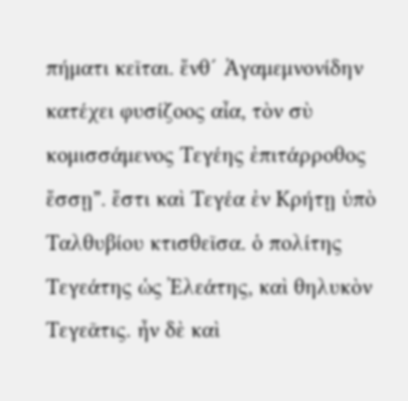πήματι κεῖται. ἔνθ´ Ἀγαμεμνονίδην κατέχει φυσίζοος αἶα, τὸν σὺ κομισσάμενος Τεγέης ἐπιτάρροθος ἔσσῃ”. ἔστι καὶ Τεγέα ἐν Κρήτῃ ὑπὸ Ταλθυβίου κτισθεῖσα. ὁ πολίτης Τεγεάτης ὡς Ἐλεάτης, καὶ θηλυκὸν Τεγεᾶτις. ἦν δὲ καὶ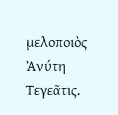μελοποιὸς Ἀνύτη Τεγεᾶτις.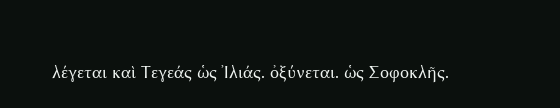λέγεται καὶ Τεγεάς ὡς Ἰλιάς. ὀξύνεται. ὡς Σοφοκλῆς.